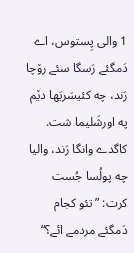1 والی پِستوس، اے دَمگئے رَسگا سئے رۆچا رَند، چه کئیسَریَها دێم په اورشَلیما شت.
کاگدے وانگا رَند، والیا چه پولُسا جُست کرت: ”تئو کجام دَمگئے مردمے ائے؟“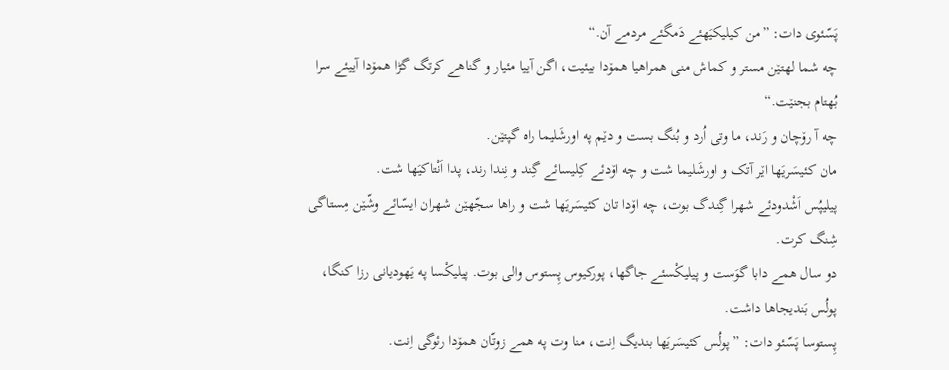پَسّئوی دات: ”من کیلیکیَهئے دَمگئے مردمے آن.“
چه شما لهتێن مستر و کماش منی همراهیا همۆدا بیئیت، اگن آییا مئیار و گناهے کرتگ گڑا همۆدا آییئے سرا بُهتام بجنێت.“
چه آ رۆچان و رَند، ما وتی اُرد و بُنگ بست و دێم په اورشَلیما راه گپتێن.
مان کئیسَریَها اێر آتک و اورشَلیما شت و چه اۆدئے کِلیسائے گِند و نِندا رند، پدا اَنْتاکیَها شت.
پیلیپُس اَشْدودئے شهرا گِندگ بوت، چه اۆدا تان کئیسَریَها شت و راها سجّهێن شهران ایسّائے وشّێن مِستاگی شِنگ کرت.
دو سال همے دابا گوَست و پیلیکْسئے جاگها، پورکیوس پِستوس والی بوت. پیلیکْسا په یَهودیانی رزا کنگا، پولُس بَندیجاها داشت.
پِستوسا پَسّئو دات: ”پولُس کئیسَریَها بندیگ اِنت، منا وت په همے زوتّان همۆدا رئوگی اِنت.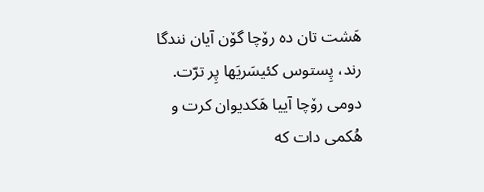هَشت تان ده رۆچا گۆن آیان نندگا رند، پِستوس کئیسَریَها پِر ترّت. دومی رۆچا آییا هَکدیوان کرت و هُکمی دات که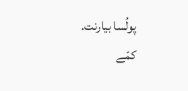پولُسا بیارنت.
کمّے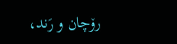رۆچان و رَند،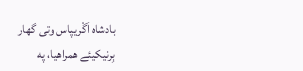بادشاه اَگْریپاس وتی گهار بِرنیکیئے همراهیا، په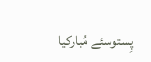پِستوسئے مُبارکیا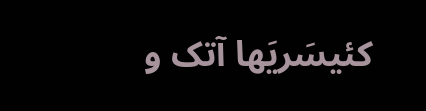کئیسَریَها آتک و